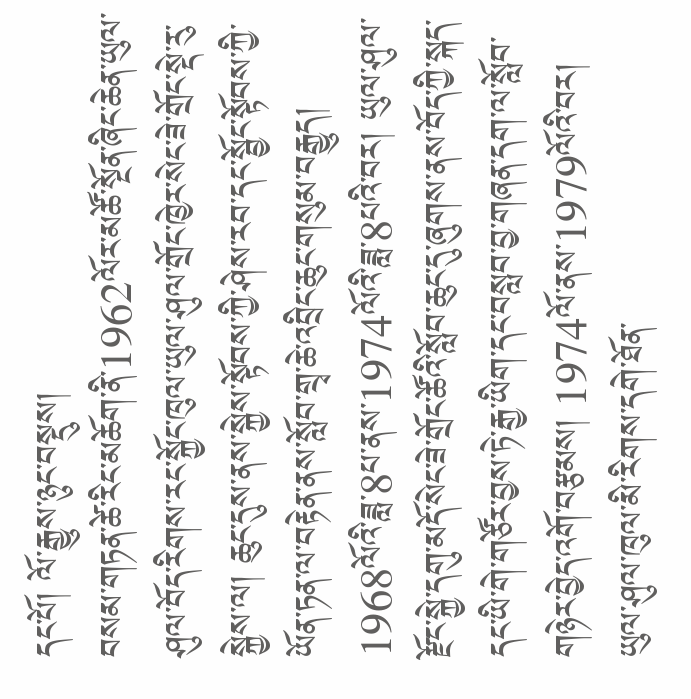དང་པོ། ལོ་རྒྱུས་ཉུང་བསྡུས།
བསམ་གཏན་ཚེ་རིང་མཆོག་ནི་1962ལོར་མཚོ་སྔོན་ཞིང་ཆེན་ཡུལ་ཤུལ་བོད་རིགས་རང་སྐྱོང་ཁུལ་ཡུལ་ཤུལ་གྲོང་ཁྱེར་སེང་ཟེ་གྲོང་སྡེ་རུ་སྐྱེས་ལ། ཆུང་དུས་ནས་སྐྱེས་སྟོབས་ཀྱི་ཤེས་རབ་དང་སྦྱོང་སྟོབས་ཀྱི་ཡོན་ཏན་ལ་བརྟེན་ནས་སློབ་གྲྭ་ཆེ་འབྲིང་ཆུང་གསུམ་བརྒྱུད། 1968ལོའི་ཟླ་8པ་ནས་1974ལོའི་ཟླ་8པའི་བར། ཡུལ་ཤུལ་རྫོང་སྐྱེ་དགུ་མདོ་སེང་ཟེ་གྲོང་ཚོའི་སློབ་ཆུང་དུ་ཞུགས་ནས་བོད་ཀྱི་སྐད་དང་ཡི་གེ་གཙོར་བྱས་ཏེ་རྒྱ་ཡིག་དང་བསླབ་བྱ་གཞན་དག་ལ་སློབ་གཉེར་བྱེད་འགོ་བརྩམས། 1974ལོ་ནས་1979ལོའི་བར། ཡུལ་ཤུལ་ཁུལ་མི་རིགས་དགེ་ཐོན་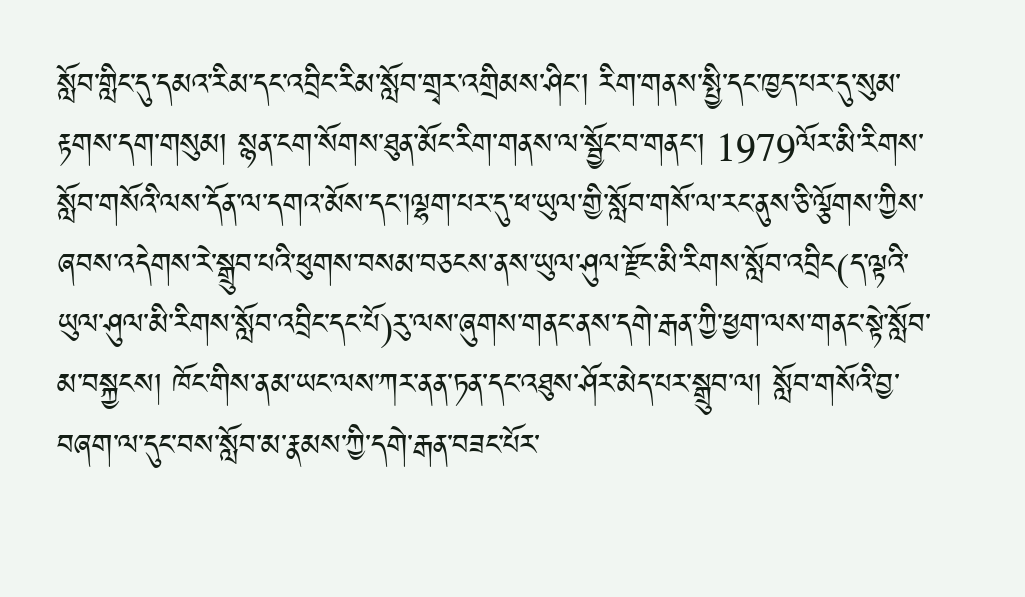སློབ་གླིང་དུ་དམའ་རིམ་དང་འབྲིང་རིམ་སློབ་གྲྭར་འགྲིམས་ཤིང་། རིག་གནས་སྤྱི་དང་ཁྱད་པར་དུ་སུམ་རྟགས་དག་གསུམ། སྙན་ངག་སོགས་ཐུན་མོང་རིག་གནས་ལ་སྦྱོང་བ་གནང་། 1979ལོར་མི་རིགས་སློབ་གསོའི་ལས་དོན་ལ་དགའ་མོས་དང་།ལྷག་པར་དུ་ཕ་ཡུལ་གྱི་སློབ་གསོ་ལ་རང་ནུས་ཅི་ལྕོགས་ཀྱིས་ཞབས་འདེགས་རེ་སྒྲུབ་པའི་ཕུགས་བསམ་བཅངས་ནས་ཡུལ་ཤུལ་རྫོང་མི་རིགས་སློབ་འབྲིང(ད་ལྟའི་ཡུལ་ཤུལ་མི་རིགས་སློབ་འབྲིང་དང་པོ)རུ་ལས་ཞུགས་གནང་ནས་དགེ་རྒན་ཀྱི་ཕྱག་ལས་གནང་སྟེ་སློབ་མ་བསྐྱངས། ཁོང་གིས་ནམ་ཡང་ལས་ཀར་ནན་ཏན་དང་འཐུས་ཤོར་མེད་པར་སྒྲུབ་ལ། སློབ་གསོའི་བྱ་བཞག་ལ་དུང་བས་སློབ་མ་རྣམས་ཀྱི་དགེ་རྒན་བཟང་པོར་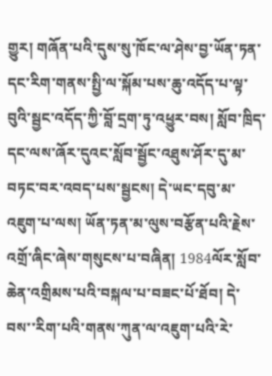གྱུར། གཞོན་པའི་དུས་སུ་ཁོང་ལ་ཤེས་བྱ་ཡོན་ཏན་དང་རིག་གནས་སྤྱི་ལ་སྐོམ་པས་ཆུ་འདོད་པ་ལྟ་བུའི་སྦྱང་འདོད་ཀྱི་བློ་དྲག་ཏུ་འཕྱུར་བས། སློབ་ཁྲིད་དང་ལས་ཞོར་དུའང་སློབ་སྦྱོང་འཐུས་ཤོར་དུ་མ་བཏང་བར་འབད་པས་སྦྱངས། དེ་ཡང་དབུ་མ་འཇུག་པ་ལས། ཡོན་ཏན་མ་ལུས་བརྩོན་པའི་རྗེས་འགྲོ་ཞིང་ཞེས་གསུངས་པ་བཞིན། 1984ལོར་སློབ་ཆེན་འགྲིམས་པའི་བསྐལ་པ་བཟང་པོ་ཐོབ། དེ་བས་་རིག་པའི་གནས་ཀུན་ལ་འཇུག་པའི་རེ་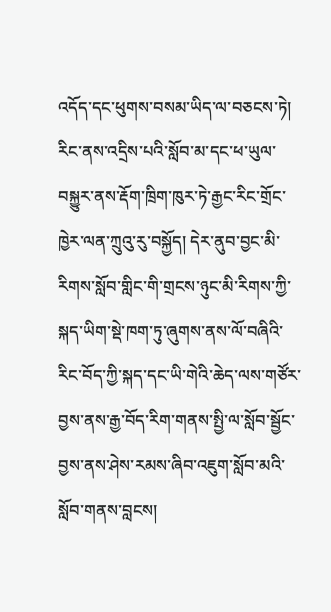འདོད་དང་ཕུགས་བསམ་ཡིད་ལ་བཅངས་ཏེ། རིང་ནས་འདྲིས་པའི་སློབ་མ་དང་ཕ་ཡུལ་བསྐྱུར་ནས་རྡོག་ཁྲིག་ཁུར་ཏེ་རྒྱང་རིང་གྲོང་ཁྱེར་ལན་ཀྲུའུ་རུ་བསྐྱོད། དེར་ནུབ་བྱང་མི་རིགས་སློབ་གླིང་གི་གྲངས་ཉུང་མི་རིགས་ཀྱི་སྐད་ཡིག་སྡེ་ཁག་ཏུ་ཞུགས་ནས་ལོ་བཞིའི་རིང་བོད་ཀྱི་སྐད་དང་ཡི་གེའི་ཆེད་ལས་གཙོར་བྱས་ནས་རྒྱ་བོད་རིག་གནས་སྤྱི་ལ་སློབ་སྦྱོང་བྱས་ནས་ཤེས་རམས་ཞིབ་འཇུག་སློབ་མའི་སློབ་གནས་བླངས།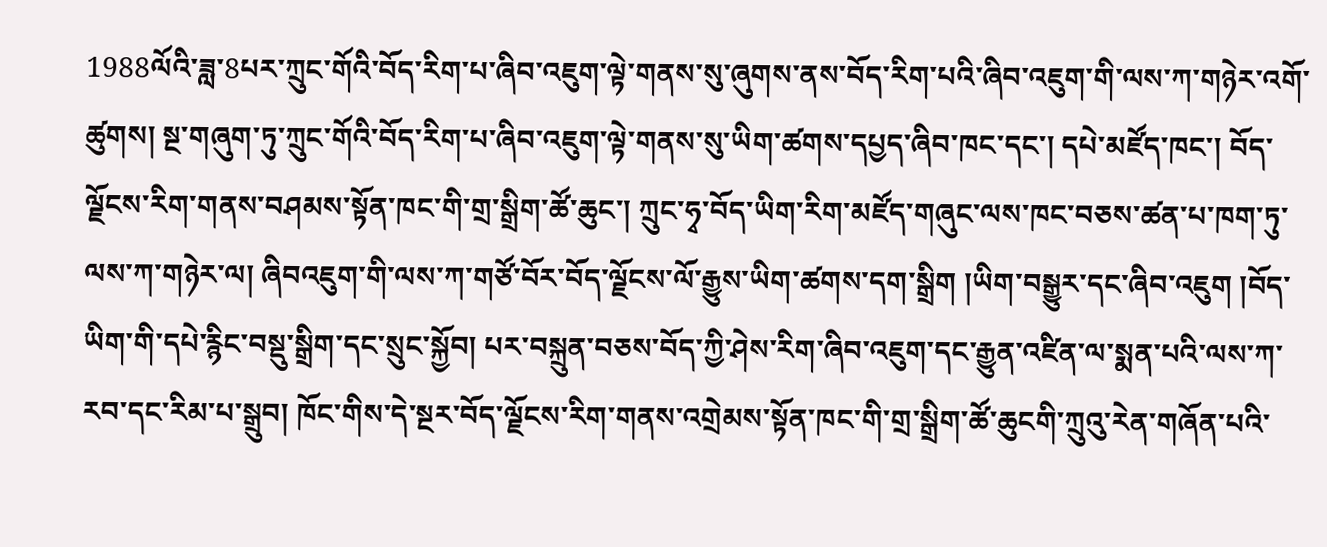1988ལོའི་ཟླ་8པར་ཀྲུང་གོའི་བོད་རིག་པ་ཞིབ་འཇུག་ལྟེ་གནས་སུ་ཞུགས་ནས་བོད་རིག་པའི་ཞིབ་འཇུག་གི་ལས་ཀ་གཉེར་འགོ་ཚུགས། སྔ་གཞུག་ཏུ་ཀྲུང་གོའི་བོད་རིག་པ་ཞིབ་འཇུག་ལྟེ་གནས་སུ་ཡིག་ཚགས་དཔྱད་ཞིབ་ཁང་དང་། དཔེ་མཛོད་ཁང་། བོད་ལྗོངས་རིག་གནས་བཤམས་སྟོན་ཁང་གི་གྲ་སྒྲིག་ཚོ་ཆུང་། ཀྲུང་ཧྭ་བོད་ཡིག་རིག་མཛོད་གཞུང་ལས་ཁང་བཅས་ཚན་པ་ཁག་ཏུ་ལས་ཀ་གཉེར་ལ། ཞིབའཇུག་གི་ལས་ཀ་གཙོ་བོར་བོད་ལྗོངས་ལོ་རྒྱུས་ཡིག་ཚགས་དག་སྒྲིག །ཡིག་བསྒྱུར་དང་ཞིབ་འཇུག །བོད་ཡིག་གི་དཔེ་རྙིང་བསྡུ་སྒྲིག་དང་སྲུང་སྐྱོབ། པར་བསྐྲུན་བཅས་བོད་ཀྱི་ཤེས་རིག་ཞིབ་འཇུག་དང་རྒྱུན་འཛིན་ལ་སྨན་པའི་ལས་ཀ་རབ་དང་རིམ་པ་སྒྲུབ། ཁོང་གིས་དེ་སྔར་བོད་ལྗོངས་རིག་གནས་འགྲེམས་སྟོན་ཁང་གི་གྲ་སྒྲིག་ཚོ་ཆུངགི་ཀྲུའུ་རེན་གཞོན་པའི་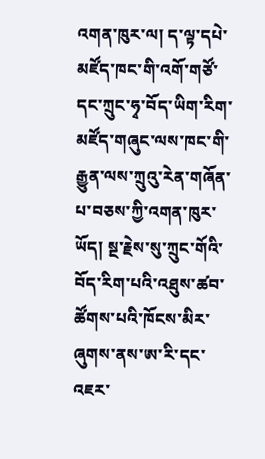འགན་ཁུར་ལ། ད་ལྟ་དཔེ་མཛོད་ཁང་གི་འགོ་གཙོ་དང་ཀྲུང་ཧྭ་བོད་ཡིག་རིག་མཛོད་གཞུང་ལས་ཁང་གི་རྒྱུན་ལས་ཀྲུའུ་རེན་གཞོན་པ་བཅས་ཀྱི་འགན་ཁུར་ཡོད། སྔ་རྗེས་སུ་ཀྲུང་གོའི་བོད་རིག་པའི་འཐུས་ཚབ་ཚོགས་པའི་ཁོངས་མིར་ཞུགས་ནས་ཨ་རི་དང་འཇར་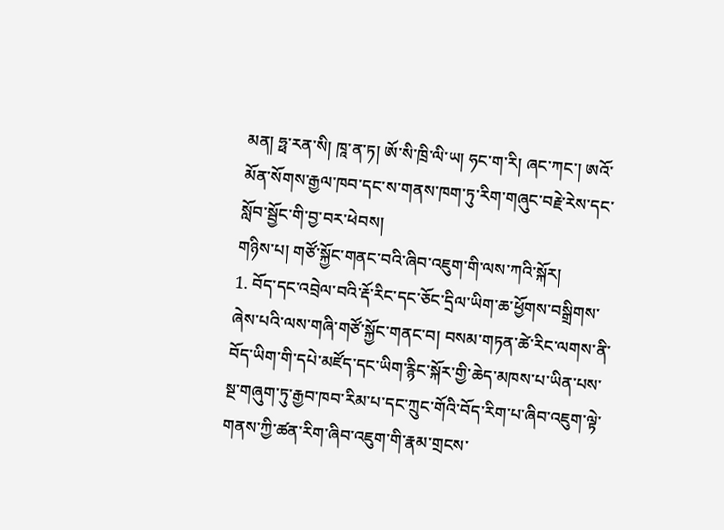མན། ཧྥ་རན་སི། ཁཱ་ན་ཏ། ཨོ་སི་ཁྲི་ལི་ཡ། ཧང་ག་རི། ཞང་ཀང་། ཨའོ་མོན་སོགས་རྒྱལ་ཁབ་དང་ས་གནས་ཁག་ཏུ་རིག་གཞུང་བརྗེ་རེས་དང་སློབ་སྦྱོང་གི་བྱ་བར་ཕེབས།
གཉིས་པ། གཙོ་སྐྱོང་གནང་བའི་ཞིབ་འཇུག་གི་ལས་ཀའི་སྐོར།
1. བོད་དང་འབྲེལ་བའི་རྡོ་རིང་དང་ཅོང་དྲིལ་ཡིག་ཆ་ཕྱོགས་བསྒྲིགས་ཞེས་པའི་ལས་གཞི་གཙོ་སྐྱོང་གནང་བ། བསམ་གཏན་ཚེ་རིང་ལགས་ནི་བོད་ཡིག་གི་དཔེ་མཛོད་དང་ཡིག་རྙིང་སྐོར་གྱི་ཆེད་མཁས་པ་ཡིན་པས་སྔ་གཞུག་ཏུ་རྒྱབ་ཁབ་རིམ་པ་དང་ཀྲུང་གོའི་བོད་རིག་པ་ཞིབ་འཇུག་ལྟེ་གནས་ཀྱི་ཚན་རིག་ཞིབ་འཇུག་གི་རྣམ་གྲངས་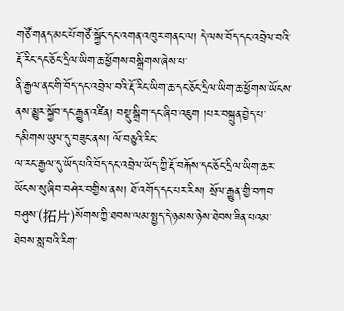གཙོ་གནད་མང་པོ་གཙོ་སྐྱོང་དང་འགན་འཁུར་གནང་ལ། དེ་ལས་བོད་དང་འབྲེལ་བའི་རྡོ་རིང་དང་ཅོང་དྲིལ་ཡིག་ཆ་ཕྱོགས་བསྒྲིགས་ཞེས་པ་
ནི་རྒྱལ་ནང་གི་བོད་དང་འབྲེལ་བའི་རྡོ་རིང་ཡིག་ཆ་དང་ཅོང་དྲིལ་ཡིག་ཆ་ཕྱོགས་ཡོངས་ནས་མྱུར་སྐྱོབ་དང་རྒྱུན་འཛིན། བསྡུ་སྒྲིག་དང་ཞིབ་འཇུག །པར་བསྐྲུན་བྱེད་པ་དམིགས་ཡུལ་དུ་བཟུང་ནས། ལོ་བཅུའི་རིང་
ལ་རང་རྒྱལ་དུ་ཡོད་པའི་བོད་དང་འབྲེལ་ཡོད་ཀྱི་རྡོ་བརྐོས་དང་ཅོང་དྲིལ་ཡིག་ཆར་ཡོངས་སུ་ཞིབ་བཤེར་བགྱིས་ནས། ཐོ་འགོད་དང་པར་རིས། སྲོལ་རྒྱུན་གྱི་བཀབ་བཤུས་(拓片)སོགས་ཀྱི་ཐབས་ལམ་སྤྱད་དེ་ཉམས་ཉེས་ཐེབས་ཟིན་པའམ་ཐེབས་སླ་བའི་རིག་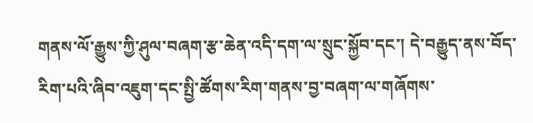གནས་ལོ་རྒྱུས་ཀྱི་ཤུལ་བཞག་རྩ་ཆེན་འདི་དག་ལ་སྲུང་སྐྱོབ་དང་། དེ་བརྒྱུད་ནས་བོད་རིག་པའི་ཞིབ་འཇུག་དང་སྤྱི་ཚོགས་རིག་གནས་བྱ་བཞག་ལ་གཞོགས་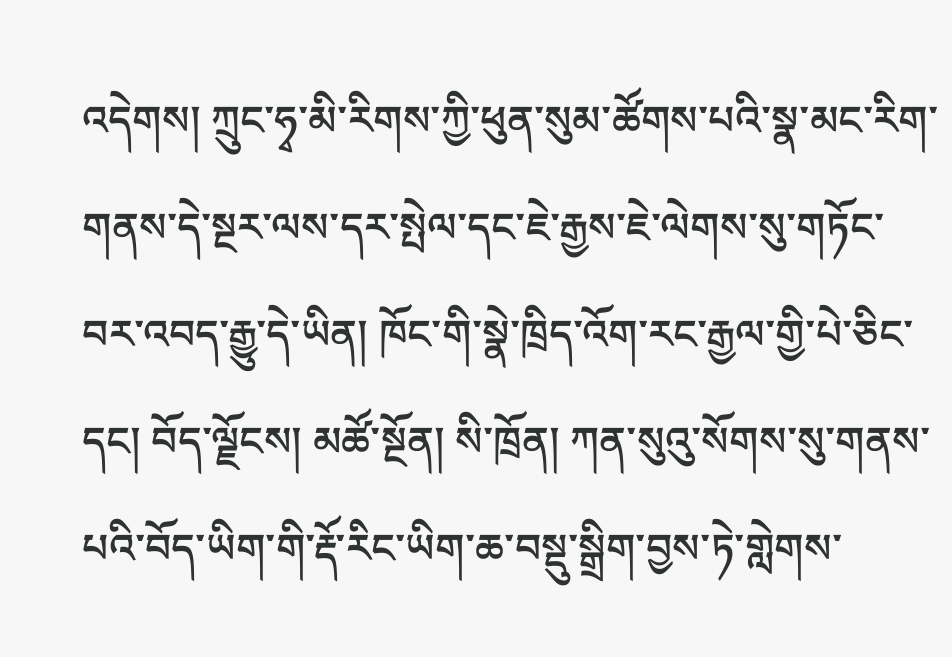འདེགས། ཀྲུང་ཧྭ་མི་རིགས་ཀྱི་ཕུན་སུམ་ཚོགས་པའི་སྣ་མང་རིག་གནས་དེ་སྔར་ལས་དར་སྤེལ་དང་ཇེ་རྒྱས་ཇེ་ལེགས་སུ་གཏོང་བར་འབད་རྒྱུ་དེ་ཡིན། ཁོང་གི་སྣེ་ཁྲིད་འོག་རང་རྒྱལ་གྱི་པེ་ཅིང་དང། བོད་ལྗོངས། མཚོ་སྔོན། སི་ཁྲོན། ཀན་སུའུ་སོགས་སུ་གནས་པའི་བོད་ཡིག་གི་རྡོ་རིང་ཡིག་ཆ་བསྡུ་སྒྲིག་བྱས་ཏེ་གླེགས་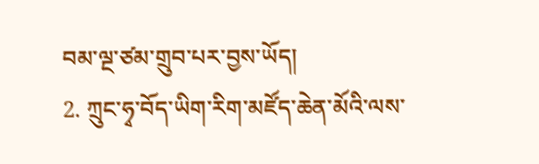བམ་ལྔ་ཙམ་གྲུབ་པར་བྱས་ཡོད།
2. ཀྲུང་ཧྭ་བོད་ཡིག་རིག་མཛོད་ཆེན་མོའི་ལས་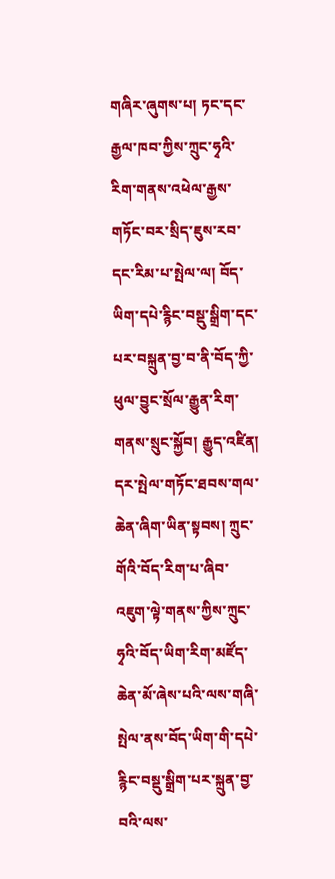གཞིར་ཞུགས་པ། ཏང་དང་རྒྱལ་ཁབ་ཀྱིས་ཀྲུང་ཧྭའི་རིག་གནས་འཕེལ་རྒྱས་གཏོང་བར་སྲིད་ཇུས་རབ་དང་རིམ་པ་སྤེལ་ལ། བོད་ཡིག་དཔེ་རྙིང་བསྡུ་སྒྲིག་དང་པར་བསྐྲུན་བྱ་བ་ནི་བོད་ཀྱི་ཕུལ་བྱུང་སྲོལ་རྒྱུན་རིག་གནས་སྲུང་སྐྱོབ། རྒྱུད་འཛིན། དར་སྤེལ་གཏོང་ཐབས་གལ་ཆེན་ཞིག་ཡིན་སྟབས། ཀྲུང་གོའི་བོད་རིག་པ་ཞིབ་འཇུག་ལྟེ་གནས་ཀྱིས་ཀྲུང་ཧྭའི་བོད་ཡིག་རིག་མཛོད་ཆེན་མོ་ཞེས་པའི་ལས་གཞི་སྤེལ་ནས་བོད་ཡིག་གི་དཔེ་རྙིང་བསྡུ་སྒྲིག་པར་སྐྲུན་བྱ་བའི་ལས་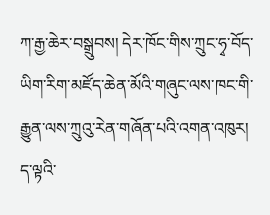ཀ་རྒྱ་ཆེར་བསྒྲུབས། དེར་ཁོང་གིས་ཀྲུང་ཧྭ་བོད་ཡིག་རིག་མཛོད་ཆེན་མོའི་གཞུང་ལས་ཁང་གི་རྒྱུན་ལས་ཀྲུའུ་རེན་གཞོན་པའི་འགན་འཁུར། ད་ལྟའི་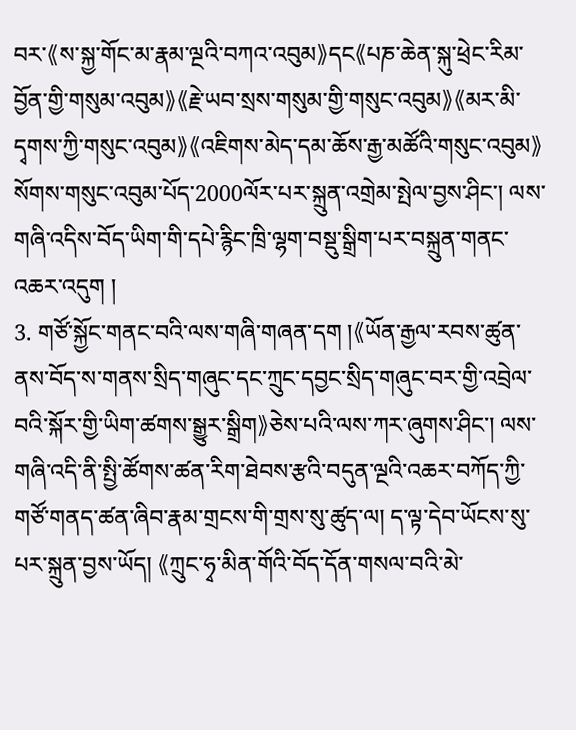བར་《ས་སྐྱ་གོང་མ་རྣམ་ལྔའི་བཀའ་འབུམ》དང《པཎ་ཆེན་སྐུ་ཕྲེང་རིམ་བྱོན་གྱི་གསུམ་འབུམ》《རྗེ་ཡབ་སྲས་གསུམ་གྱི་གསུང་འབུམ》《མར་མི་དྭགས་ཀྱི་གསུང་འབུམ》《འཇིགས་མེད་དམ་ཆོས་རྒྱ་མཚོའི་གསུང་འབུམ》སོགས་གསུང་འབུམ་པོད་2000ལོར་པར་སྐྲུན་འགྲེམ་སྤེལ་བྱས་ཤིང་། ལས་གཞི་འདིས་བོད་ཡིག་གི་དཔེ་རྙིང་ཁྲི་ལྷག་བསྡུ་སྒྲིག་པར་བསྐྲུན་གནང་འཆར་འདུག །
3. གཙོ་སྐྱོང་གནང་བའི་ལས་གཞི་གཞན་དག །《ཡོན་རྒྱལ་རབས་ཚུན་ནས་བོད་ས་གནས་སྲིད་གཞུང་དང་ཀྲུང་དབྱང་སྲིད་གཞུང་བར་གྱི་འབྲེལ་བའི་སྐོར་གྱི་ཡིག་ཚགས་སྒྱུར་སྒྲིག》ཅེས་པའི་ལས་ཀར་ཞུགས་ཤིང་། ལས་གཞི་འདི་ནི་སྤྱི་ཚོགས་ཚན་རིག་ཐེབས་རྩའི་བདུན་ལྔའི་འཆར་བཀོད་ཀྱི་གཙོ་གནད་ཚན་ཞིབ་རྣམ་གྲངས་གི་གྲས་སུ་ཚུད་ལ། ད་ལྟ་དེབ་ཡོངས་སུ་པར་སྐྲུན་བྱས་ཡོད། 《ཀྲུང་ཧྭ་མིན་གོའི་བོད་དོན་གསལ་བའི་མེ་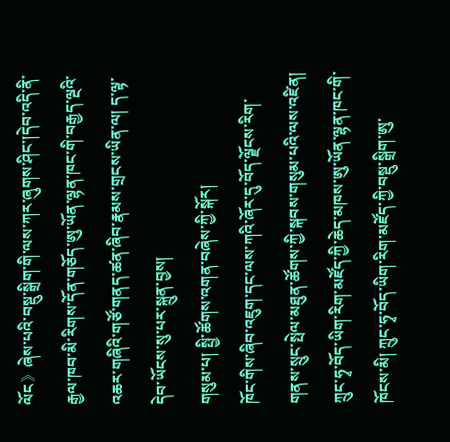ལོང》ཞེས་པའི་བསྡུ་སྒྲིག་གི་ལས་ཀར་ཞུགས་ཤིང་།དེབ་འདི་ནི་རྒྱལ་ཁབ་མི་རིགས་དོན་གཅོད་ཨུ་ཡོན་ལྷན་ཁང་གི་བརྒྱད་ལྔའི་འཆར་གཞིའི་གཙོ་གནད་ཚན་ཞིབ་རྣམས་གྲངས་ཡིན་ལ། ད་ལྟ་དེབ་ཡོངས་སུ་པར་སྐྲུན་བྱས།
གསུམ་པ། སྤྱི་ཚོགས་འགན་བཞེས་ཀྱི་སྐོར།
ཁོང་གིས་ཞིབ་འཇུག་དང་ལས་ཀའི་ཞོར་དུ་བོད་ལྗོངས་རིག་གནས་སྲུང་སྤེལ་མཐུན་ཚོགས་ཀྱི་སྐབས་གསུམ་པའི་ལས་འཛིན། ཀྲུང་ཧྭ་བོད་ཡིག་རིག་མཛོད་ཀྱི་ཆེད་མཁས་ཨུ་ཡོན་ལྷན་ཁང་གི་ཁོངས་མི། ཀྲུང་ཧྭ་བོད་ཡིག་རིག་མཛོད་ཀྱི་བསྡུ་སྒྲིག་ཨུ་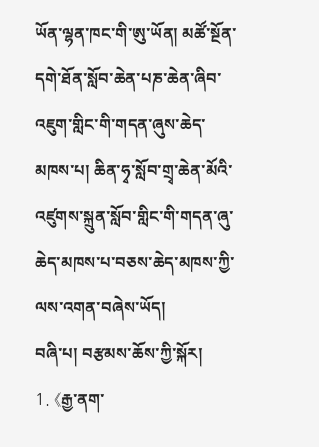ཡོན་ལྷན་ཁང་གི་ཨུ་ཡོན། མཚོ་སྔོན་དགེ་ཐོན་སློབ་ཆེན་པཎ་ཆེན་ཞིབ་འཇུག་གླིང་གི་གདན་ཞུས་ཆེད་མཁས་པ། ཆིན་ཧྭ་སློབ་གྲྭ་ཆེན་མོའི་འཛུགས་སྐྲུན་སློབ་གླིང་གི་གདན་ཞུ་ཆེད་མཁས་པ་བཅས་ཆེད་མཁས་ཀྱི་ལས་འགན་བཞེས་ཡོད།
བཞི་པ། བརྩམས་ཆོས་ཀྱི་སྐོར།
1. 《རྒྱ་ནག་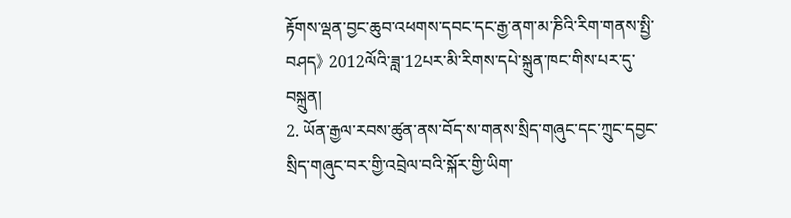རྟོགས་ལྡན་བྱང་ཆུབ་འཕགས་དབང་དང་རྒྱ་ནག་མ་ཎིའི་རིག་གནས་སྤྱི་བཤད》 2012ལོའི་ཟླ་12པར་མི་རིགས་དཔེ་སྐྲུན་ཁང་གིས་པར་དུ་བསྐྲུན།
2. ཡོན་རྒྱལ་རབས་ཚུན་ནས་བོད་ས་གནས་སྲིད་གཞུང་དང་ཀྲུང་དབྱང་སྲིད་གཞུང་བར་གྱི་འབྲེལ་བའི་སྐོར་གྱི་ཡིག་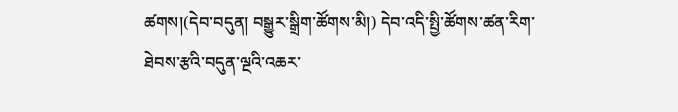ཚགས།(དེབ་བདུན། བསྒྱུར་སྒྲིག་ཚོགས་མི།) དེབ་འདི་སྤྱི་ཚོགས་ཚན་རིག་ཐེབས་རྩའི་བདུན་ལྔའི་འཆར་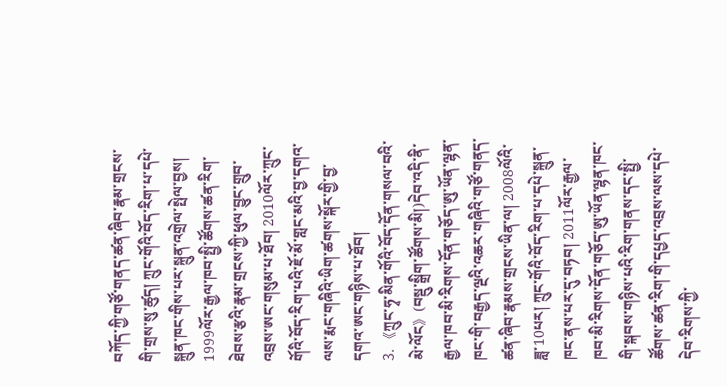བཀོད་ཀྱི་གཙོ་གནད་ཚན་ཞིབ་རྣམ་གྲངས་གི་གྲས་སུ་ཚུད། ཀྲུང་གོའི་བོད་རིག་པ་དཔེ་སྐྲུན་ཁང་གིས་པར་སྐྲུན་འགྲེལ་སྤེལ་བྱས། 1999ལོར་རྒྱལ་ཁབ་སྤྱི་ཚོགས་ཚན་རིག་ཐེབས་རྩའི་རྣམ་གྲངས་ཀྱི་ཕུལ་བྱུང་གྲུབ་འབྲས་ཨང་གསུམ་པ་ཐོབ། 2010ལོར་ཀྲུང་གོའི་བོད་རིག་པའི་ཇོ་མོ་གླང་མའི་བྱ་དགའ་ལས་རྨང་གཞིའི་ཡིག་ཚགས་སྐོར་གྱི་བྱ་དགའ་ཨང་གཉིས་པ་ཐོབ།
3. 《ཀྲུང་ཧྭ་མིན་གོའི་བོད་དོན་གསལ་བའི་མེ་ལོང》(བསྡུ་སྒྲིག་ཚོགས་མི།)དེབ་འདི་ནི་རྒྱལ་ཁབ་མི་རིགས་དོན་གཅོད་ཨུ་ཡོན་ལྷན་ཁང་གི་བརྒྱད་ལྔའི་འཆར་གཞིའི་གཙོ་གནད་ཚན་ཞིབ་རྣམས་གྲངས་ཡིན་ལ། 2008ལོའི་ཟླ་10པར། ཀྲུང་གོའི་བོད་རིག་པ་དཔེ་སྐྲུན་ཁང་ནས་པར་དུ་བཏབ། 2011ལོར་རྒྱལ་ཁབ་མི་རིགས་དོན་གཅོད་ཨུ་ཡོན་ལྷན་ཁང་གི་སྐབས་གཉིས་པའི་རིག་གནས་དང་སྤྱི་ཚོགས་ཚན་རིག་གི་དཔྱད་འབྲས་ལས་དཔེ་དེབ་རིགས་ཀྱི་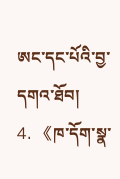ཨང་དང་པོའི་བྱ་དགའ་ཐོབ།
4. 《ཁ་དོག་སྣ་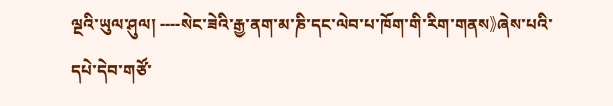ལྔའི་ཡུལ་ཤུལ། ----སེང་ཟེའི་རྒྱ་ནག་མ་ཎི་དང་ལེབ་པ་ཁོག་གི་རིག་གནས》ཞེས་པའི་དཔེ་དེབ་གཙོ་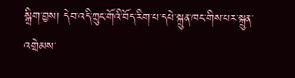སྒྲིག་བྱས། དེབ་འདི་ཀྲུང་གོའི་བོད་རིག་པ་དཔེ་སྐྲུན་ཁང་གིས་པར་སྐྲུན་འགྲེམས་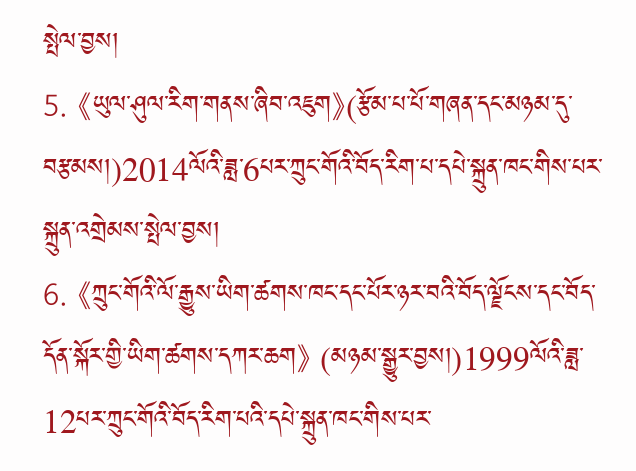སྤེལ་བྱས།
5. 《ཡུལ་ཤུལ་རིག་གནས་ཞིབ་འཇུག》(རྩོམ་པ་པོ་གཞན་དང་མཉམ་དུ་བརྩམས།)2014ལོའི་ཟླ་6པར་ཀྲུང་གོའི་བོད་རིག་པ་དཔེ་སྐྲུན་ཁང་གིས་པར་སྐྲུན་འགྲེམས་སྤེལ་བྱས།
6. 《ཀྲུང་གོའི་ལོ་རྒྱུས་ཡིག་ཚགས་ཁང་དང་པོར་ཉར་བའི་བོད་ལྗོངས་དང་བོད་དོན་སྐོར་གྱི་ཡིག་ཚགས་དཀར་ཆག》 (མཉམ་སྒྱུར་བྱས།)1999ལོའི་ཟླ་12པར་ཀྲུང་གོའི་བོད་རིག་པའི་དཔེ་སྐྲུན་ཁང་གིས་པར་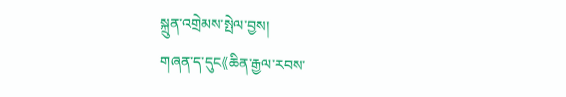སྐྲུན་འགྲེམས་སྤེལ་བྱས།
གཞན་ད་དུང《ཆིན་རྒྱལ་རབས་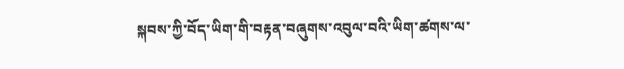སྐབས་ཀྱི་བོད་ཡིག་གི་བརྟན་བཞུགས་འབུལ་བའི་ཡིག་ཚགས་ལ་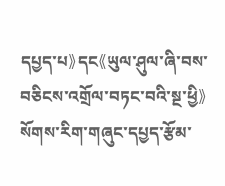དཔྱད་པ》དང《ཡུལ་ཤུལ་ཞི་བས་བཅིངས་འགྲོལ་བཏང་བའི་སྔ་ཕྱི》སོགས་རིག་གཞུང་དཔྱད་རྩོམ་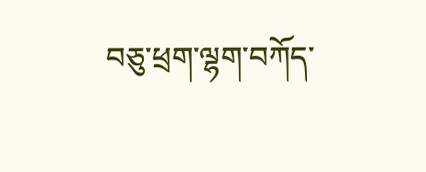བཅུ་ཕྲག་ལྷག་བཀོད་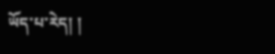ཡོད་པ་རེད། །